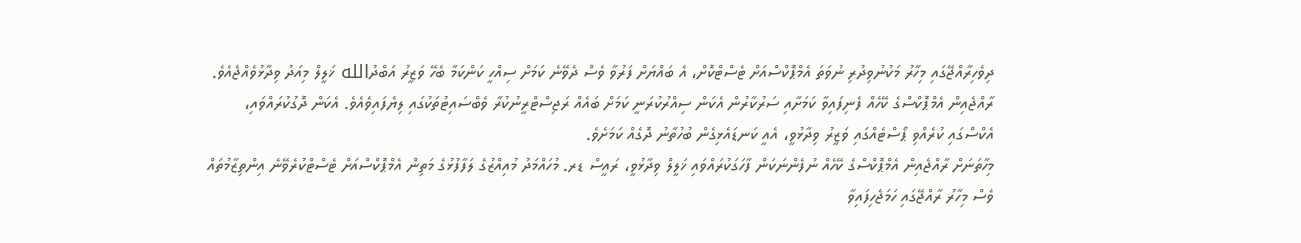ދިވެހިރާއްޖޭގައި މިހާރު މަކުނުވިދުރި ނުވަތަ އެމްޕޮކްސްއަށް ޓެސްޓްކޮށް، އެ ބައްޔަށް ފަރުވާ ވެސް ދެވޭނެ ކަމަށް ސިއްހީ ކަންކަމާ ބެހޭ ވަޒީރު އަބްދުالله ޚަލީލް މިއަދު ވިދާޅުވެއްޖެއެވެ.
ރާއްޖެއިން އެމްޕޮކްސްގެ ކޭހެއް ފެނިފައިވާ ކަމަށާއި ސަރުކާރުން އެކަން ސިއްރުކުރަނީ ކަމަށް ބައެއް ރަޖިސްޓްރީނުކުރާ ވެބްސައިޓުތަކުގައި ލިޔެފައިވެއެވެ. އެކަން ދޮގުކުރައްވައި، އެކްސްގައި ކުރެއްވި ޕޯސްޓެއްގައި ވަޒީރު ވިދާޅުވީ، އެއީ ކަނޑައެޅިގެން ބުހުތާނު ދޮގެއް ކަމަށެވެ.
މިހާތަނަށް ރާއްޖެއިން އެމްޕޮކްސްގެ ކޭހެއް ނުފެންނަކަން ފާހަގަކުރައްވައި ޚަލީލް ވިދާޅުވީ، ރައީސް ޑރ. މުހައްމަދު މުއިއްޒުގެ ލަފާފުޅުގެ މަތިން އެމްޕޮކްސްއަށް ޓެސްޓްކުރެވޭނެ އިންތިޒާމުތައް ވެސް މިހާރު ރާއްޖޭގައި ހަމަޖެހިފައިވާ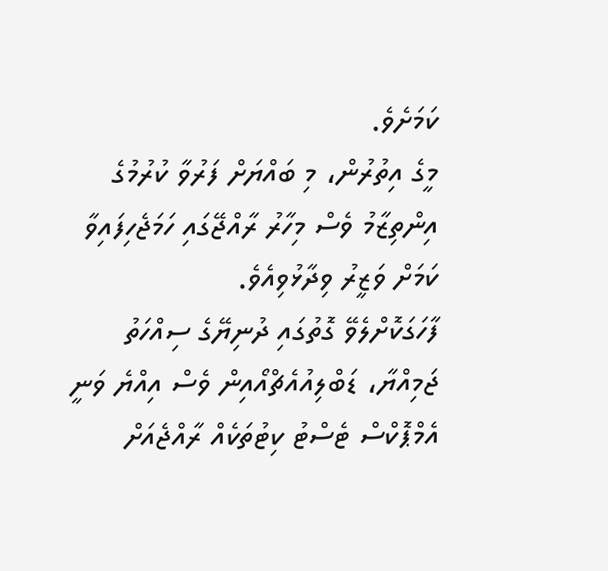ކަމަށެވެ.
މީގެ އިތުރުން، މި ބައްޔަށް ފަރުވާ ކުރުމުގެ އިންތިޒާމު ވެސް މިހާރު ރާއްޖޭގައި ހަމަޖެހިފައިވާ ކަމަށް ވަޒީރު ވިދާޅުވިއެވެ.
ފާހަގަކޮށްލެވޭ ގޮތުގައި ދުނިޔޭގެ ސިއްހަތު ޖަމިއްޔާ، ޑަބްލިއުއެޗްއޯއިން ވެސް އިއްޔެ ވަނީ އެމްޕޮކްސް ޓެސްޓު ކިޓުތަކެއް ރާއްޖެއަށް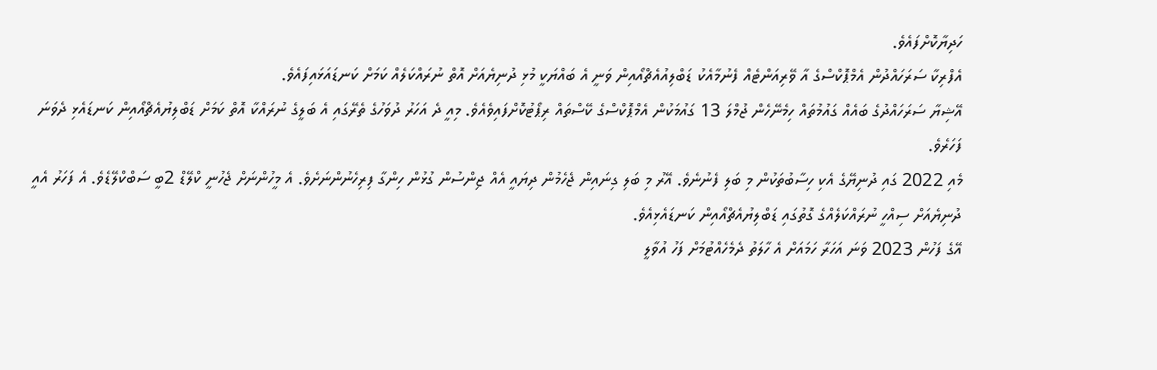ހަދިޔާކޮށްފައެވެ.
އެފްރިކާ ސަރަހައްދުން އެމްޕޮކްސްގެ އާ ވޭރިއަންޓެއް ފެނުމާއެކު ޑަބްލިއުއެޗްއޯއިން ވަނީ އެ ބައްޔަކީ މުޅި ދުނިޔެއަށް އޮތް ނުރައްކަލެއް ކަމަށް ކަނޑައަޅައިފައެވެ.
އޭޝިޔާ ސަރަހައްދުގެ ބައެއް ގައުމުތައް ހިމެނޭހެން ޖުމްލަ 13 ގައުމަކުން އެމްޕޮކްސްގެ ކޭސްތައް ރިޕޯޓުކޮށްފައިވެއެވެ. މިއީ ދެ އަހަރު ދުވަހުގެ ތެރޭގައި އެ ބަލީގެ ނުރައްކާ އޮތް ކަމަށް ޑަބްލިޔުއެޗްއޯއިން ކަނޑައެޅި ދެވަނަ ފަހަރެވެ.
މެއި 2022 ގައި ދުނިޔޭގެ އެކި ހިސާބުތަކުން މި ބަލި ފެނުނެވެ. އޭރު މި ބަލި ގިނައިން ޖެހެމުން ދިޔައީ އެއް ޖިންސުން ގުޅުން ހިންގާ ފިރިހެނުންނަށެވެ. އެ މީހުންނަށް ޖެހުނީ ކްލޭޑް 2ބީ ސަބްކްލޭޑެވެ. އެ ފަހަރު އެއީ ދުނިޔެއަށް ސިއްހީ ނުރައްކަލެއްގެ ގޮތުގައި ޑަބްލިޔުއެޗްއޯއިން ކަނޑައެޅިއެވެ.
އޭގެ ފަހުން 2023 ވަނަ އަހަރާ ހަމައަށް އެ ހާލަތު ދެމެހެއްޓުމަށް ފަހު އުވާލީ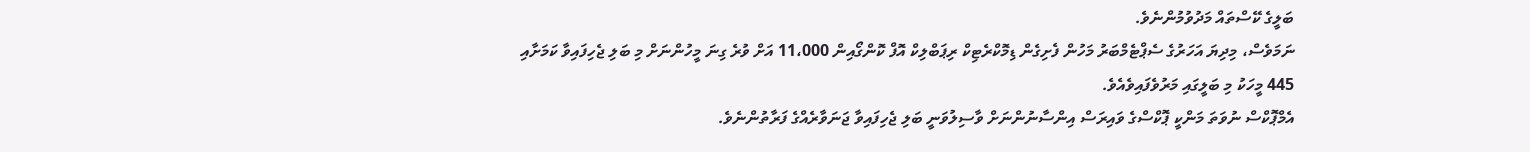ބަލީގެ ކޭސްތައް މަދުވުމުންނެވެ.
ނަމަވެސް، މިދިޔަ އަހަރުގެ ސެޕްޓެމްބަރު މަހުން ފެށިގެން ޑިމޮކްރެޓިކް ރިޕަބްލިކް އޮފް ކޮންގޯއިން 11،000 އަށް ވުރެ ގިނަ މީހުންނަށް މި ބަލި ޖެހިފައިވާ ކަމަށާއި 445 މީހަކު މި ބަލީގައި މަރުވެފައިވެއެވެ.
އެމްޕޮކްސް ނުވަތަ މަންކީ ޕޮކްސްގެ ވައިރަސް އިންސާނުންނަށް ވާސިލުވަނީ ބަލި ޖެހިފައިވާ ޖަނަވާރެއްގެ ފަރާތުންނެވެ.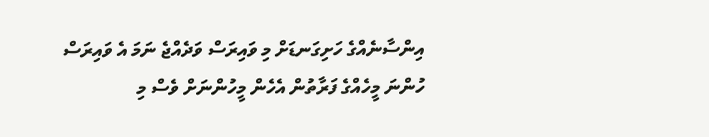އިންސާނެއްގެ ހަށިގަނޑަށް މި ވައިރަސް ވަދެއްޖެ ނަމަ އެ ވައިރަސް ހުންނަ މީހެއްގެ ފަރާތުން އެހެން މީހުންނަށް ވެސް މި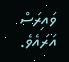ވައިރަސް އަރައެވެ.